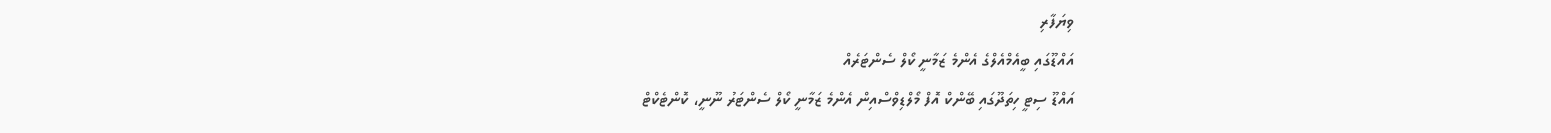ވިޔަފާރި
އައްޑޫގައި ބީއެމްއެލްގެ އެންމެ ޒަމާނީ ކޯލް ސެންޓަރެއް
އައްޑޫ ސިޓީ ހިތަދޫގައި ބޭންކް އޮފް މޯލްޑިވްސްއިން އެންމެ ޒަމާނީ ކޯލް ސެންޓަރު ނޫނީ، ކޮންޓެކްޓް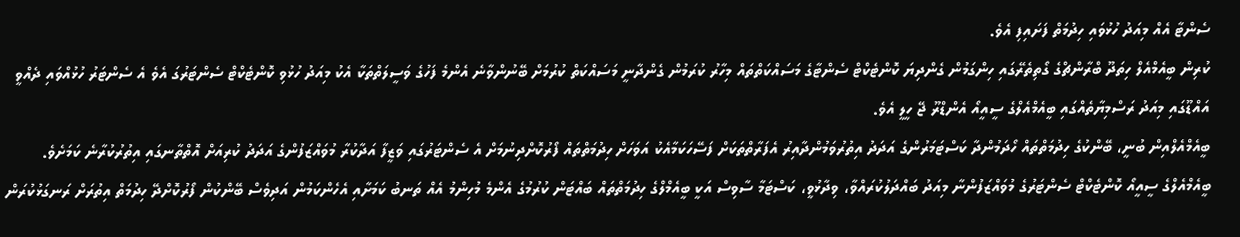ސެންޓާ އެއް މިއަދު ހުޅުވައި ހިދުމަތް ފަށައިފި އެވެ.
ކުރިން ބީއެމްއެލް ހިތަދޫ ބްރާންޗްގެ ގޯތިތެރޭގައި ހިންގަމުން ގެންދިޔަ ކޮންޓެކްޓް ސެންޓާގެ މަސައްކަތްތައް މިހާރު ކުރަމުން ގެންދާނީ މަސައްކަތް ކުރުމަށް ބޭނުންވާނެ އެންމެ ފަހުގެ ވަސީލަތްތަކާ އެކު މިއަދު ހުޅުވި ކޮންޓެކްޓް ސެންޓަރުގަ އެވެ އެ ސެންޓަރު ހުޅުއްވައި ދެއްވީ އައްޑޫގައި މިއަދު ރަސްމިޔާތެއްގައި ބީއެމްއެލްގެ ސީއީއޯ އެންޑްރޫ ޖޭ ހީލީ އެވެ.
ބީއެމްއެލްއިން ބުނީ، ބޭންކުގެ ހިދުމަތްތައް ހޯދަމުންދާ ކަސްޓަމަރުންގެ އަދަދު އިތުރުވަމުންދާއިރު އެފަރާތްތަކަށް ފަސޭހަކަމާއެކު އަވަހަށް ހިދުމަތްތައް ފޯރުކޮށްދިނުމަށް އެ ސެންޓަރުގައި ވަޒީފާ އަދާކުރާ މުވައްޒަފުންގެ އަދަދު ކުރިއަށް އޮތްތާނގައި އިތުރުކުރާނެ ކަމަށެވެ.
ބީއެމްއެލްގެ ސީއީއޯ ކޮންޓެކްޓް ސެންޓަރުގެ މުވައްޒަފުންނާ މިއަދު ބައްދަލުކުރައްވާ، ވިދާޅުވީ، ކަސްޓަމާ ސާވިސް އަކީ ބީއެމްލްގެ ހިދުމަތްތައް ބައްޓަން ކުރުމުގެ އެންމެ މުހިންމު އެއް ތަނބު ކަމަށާއި އެހެންކަމުން އަދިވެސް ބޭންކުން ފޯރުކޮށްދޭ ހިދުމަތް އިތުރަށް ރަނގަޅުކުރަން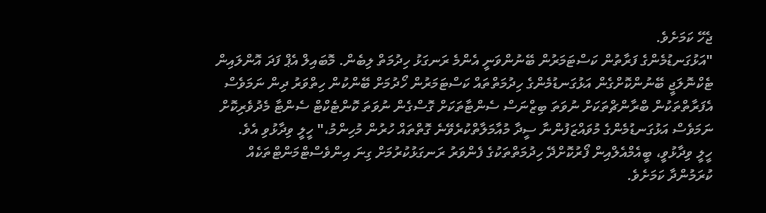ޖެހޭ ކަމަށެވެ.
"އަޅުގަނޑުމެންގެ ފަރާތުން ކަސްޓަމަރުން ބޭނުންވަނީ އެންމެ ރަނގަޅު ހިދުމަތް ލިބެން. މޮބައިލް އެޕް ފަދަ އޮންލައިން ޓެކްނޮލަޖީ ބޭނުންކޮށްގެން އަޅުގަނޑުމެންގެ ހިދުމަތްތައް ކަސްޓަމަރުން ހޯދުމަށް ބޭންކުން ހިތްވަރު ދިން ނަމަވެސް އެފަރާތްތަކުން ބްރާންޗްތަކަށް ނުވަތަ ބިޒްނަސް ސެންޓާތަކަށް ގޮސްގެން ނުވަތަ ކޮންޓެކްޓް ސެންޓާ މެދުވެރިކޮށް ނަމަވެސް އަޅުގަނޑުމެންގެ މުވައްޒަފުންނާ ސީދާ މުއާމަލާތްކުރެވޭނެ ގޮތްތައް ހުރުން މުހިންމު،" ހީލީ ވިދާޅުވި އެވެ.
ހީލީ ވިދާޅުވީ، ބީއެމްއެލްއިން ފޯރުކޮށްދޭ ހިދުމަތްތަކުގެ ފެންވަރު ރަނގަޅުކުރުމަށް ގިނަ އިންވެސްޓްމަންޓްތަކެއް ކުރަމުންދާ ކަމަށެވެ.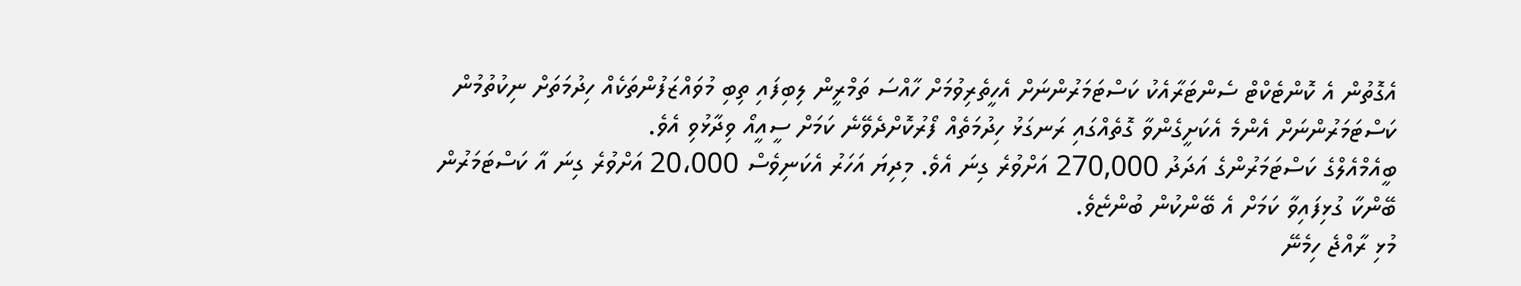އެގޮތުން އެ ކޮންޓެކްޓް ސެންޓަރާއެކު ކަސްޓަމަރުންނަށް އެހީތެރިވުމަށް ހާއްސަ ތަމްރީން ލިބިފައި ތިބި މުވައްޒަފުންތަކެއް ހިދުމަތަށް ނިކުތުމުން ކަސްޓަމަރުންނަށް އެންމެ އެކަށީގެންވާ ގޮތެއްގައި ރަނގަޅު ހިދުމަތެއް ފޯރުކޮށްދެވޭނެ ކަމަށް ސީއީއޯ ވިދާޅުވި އެވެ.
ބީއެމްއެލްގެ ކަސްޓަމަރުންގެ އަދަދު 270,000 އަށްވުރެ ގިނަ އެވެ. މިދިޔަ އަހަރު އެކަނިވެސް 20،000 އަށްވުރެ ގިނަ އާ ކަސްޓަމަރުން ބޭންކާ ގުޅިފައިވާ ކަމަށް އެ ބޭންކުން ބުންޏެވެ.
މުޅި ރާއްޖެ ހިމެނޭ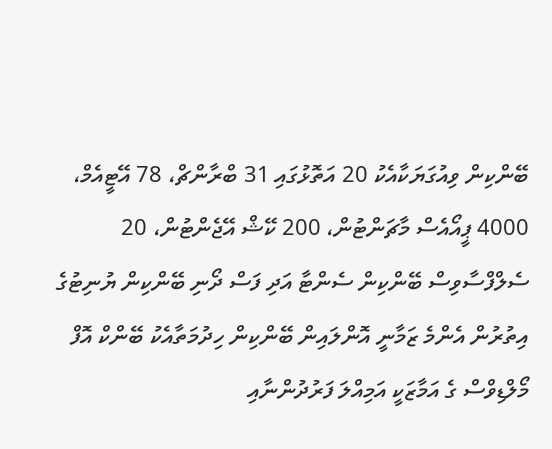ބޭންކިން ވިއުގަޔަކާއެކު 20 އަތޮޅުގައި 31 ބްރާންޗް، 78 އޭޓީއެމް، 4000 ޕީއޯއެސް މާޗަންޓުން، 200 ކޭޝް އޭޖެންޓުން، 20 ސެލްފްސާވިސް ބޭންކިން ސެންޓާ އަދި ފަސް ދޯނި ބޭންކިން ޔުނިޓުގެ އިތުރުން އެންމެ ޒަމާނީ އޮންލައިން ބޭންކިން ހިދުމަތާއެކު ބޭންކް އޮފް މޯލްޑިވްސް ގެ އަމާޒަކީ އަމިއްލަ ފަރުދުންނާއި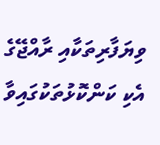ވިޔަފާރިތަކާއި ރާއްޖޭގެ އެކި ކަންކޮޅުތަކުގައިވާ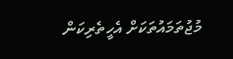މުޖުތަމައުތަކަށް އެހީތެރިކަން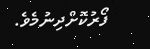ފޯރުކޮށްދިނުމެވެ.